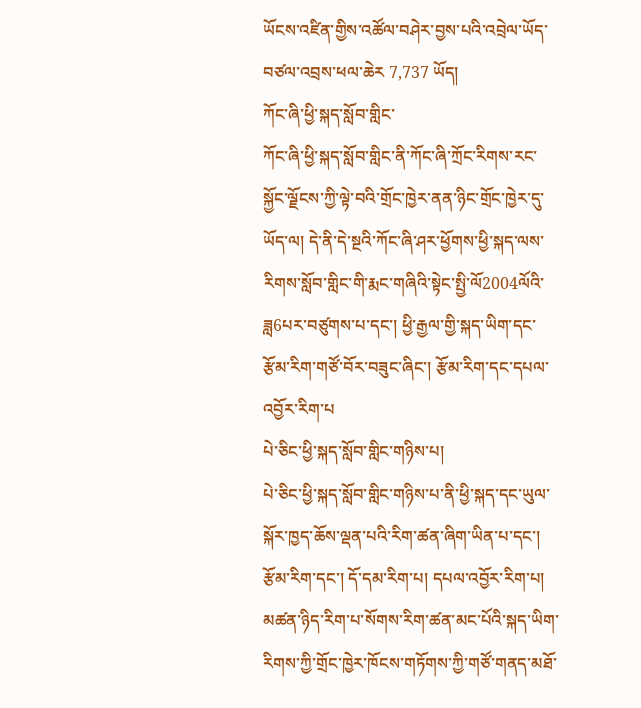ཡོངས་འཛིན་གྱིས་འཚོལ་བཤེར་བྱས་པའི་འབྲེལ་ཡོད་བཙལ་འབྲས་ཕལ་ཆེར 7,737 ཡོད།
ཀོང་ཞི་ཕྱི་སྐད་སློབ་གླིང་
ཀོང་ཞི་ཕྱི་སྐད་སློབ་གླིང་ནི་ཀོང་ཞི་ཀྲོང་རིགས་རང་སྐྱོང་ལྗོངས་ཀྱི་ལྟེ་བའི་གྲོང་ཁྱེར་ནན་ཉིང་གྲོང་ཁྱེར་དུ་ཡོད་ལ། དེ་ནི་དེ་སྔའི་ཀོང་ཞི་ཤར་ཕྱོགས་ཕྱི་སྐད་ལས་རིགས་སློབ་གླིང་གི་རྨང་གཞིའི་སྟེང་སྤྱི་ལོ2004ལོའི་ཟླ6པར་བཙུགས་པ་དང་། ཕྱི་རྒྱལ་གྱི་སྐད་ཡིག་དང་རྩོམ་རིག་གཙོ་བོར་བཟུང་ཞིང་། རྩོམ་རིག་དང་དཔལ་འབྱོར་རིག་པ
པེ་ཅིང་ཕྱི་སྐད་སློབ་གླིང་གཉིས་པ།
པེ་ཅིང་ཕྱི་སྐད་སློབ་གླིང་གཉིས་པ་ནི་ཕྱི་སྐད་དང་ཡུལ་སྐོར་ཁྱད་ཆོས་ལྡན་པའི་རིག་ཚན་ཞིག་ཡིན་པ་དང་། རྩོམ་རིག་དང་། དོ་དམ་རིག་པ། དཔལ་འབྱོར་རིག་པ། མཚན་ཉིད་རིག་པ་སོགས་རིག་ཚན་མང་པོའི་སྐད་ཡིག་རིགས་ཀྱི་གྲོང་ཁྱེར་ཁོངས་གཏོགས་ཀྱི་གཙོ་གནད་མཐོ་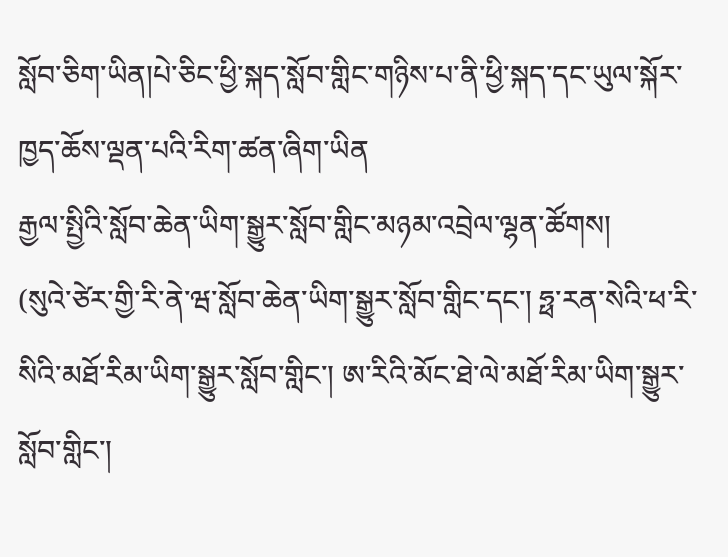སློབ་ཅིག་ཡིན།པེ་ཅིང་ཕྱི་སྐད་སློབ་གླིང་གཉིས་པ་ནི་ཕྱི་སྐད་དང་ཡུལ་སྐོར་ཁྱད་ཆོས་ལྡན་པའི་རིག་ཚན་ཞིག་ཡིན
རྒྱལ་སྤྱིའི་སློབ་ཆེན་ཡིག་སྒྱུར་སློབ་གླིང་མཉམ་འབྲེལ་ལྷན་ཚོགས།
(སུའེ་ཙེར་གྱི་རི་ནེ་ཝ་སློབ་ཆེན་ཡིག་སྒྱུར་སློབ་གླིང་དང་། ཧྥ་རན་སེའི་ཕ་རི་སིའི་མཐོ་རིམ་ཡིག་སྒྱུར་སློབ་གླིང་། ཨ་རིའི་མོང་ཐེ་ལེ་མཐོ་རིམ་ཡིག་སྒྱུར་སློབ་གླིང་།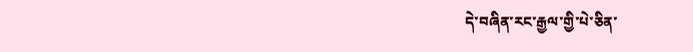དེ་བཞིན་རང་རྒྱལ་གྱི་པེ་ཅིན་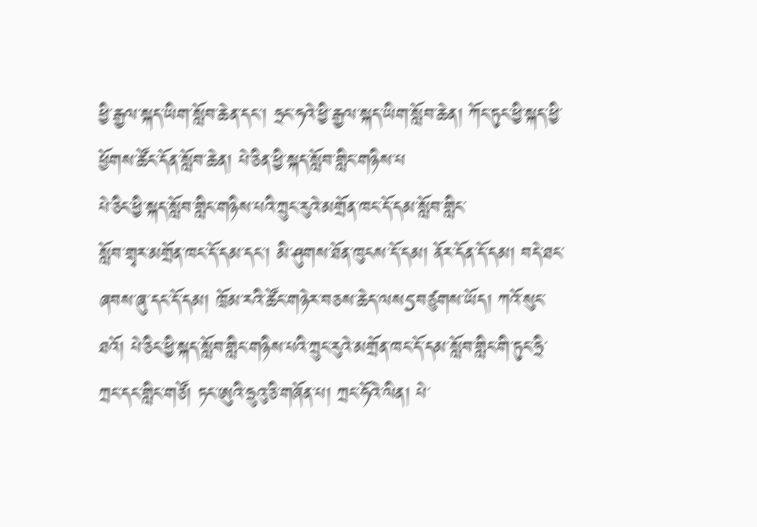ཕྱི་རྒྱལ་སྐད་ཡིག་སློབ་ཆེན་དང་། ཧྲང་ཧའེ་ཕྱི་རྒྱལ་སྐད་ཡིག་སློབ་ཆེན། ཀོང་ཏུང་ཕྱི་སྐད་ཕྱི་ཕྱོགས་ཚོང་དོན་སློབ་ཆེན། པེ་ཅིན་ཕྱི་སྐད་སློབ་གླིང་གཉིས་པ
པེ་ཅིང་ཕྱི་སྐད་སློབ་གླིང་གཉིས་པའི་ཀྲུང་རུའེ་མགྲོན་ཁང་དོ་དམ་སློབ་གླིང་
སློབ་གྲྭར་མགྲོན་ཁང་དོ་དམ་དང་། མི་ཤུགས་ཐོན་ཁུངས་དོ་དམ། ནོར་དོན་དོ་དམ། བདེ་ཐང་ཞབས་ཞུ་དང་དོ་དམ། ཁྲོམ་རའི་ཚོང་གཉེར་བཅས་ཆེད་ལས5བཙུགས་ཡོད། ཀའོ་སུང་ཐའོ། པེ་ཅིང་ཕྱི་སྐད་སློབ་གླིང་གཉིས་པའི་ཀྲུང་རུའེ་མགྲོན་ཁང་དོ་དམ་སློབ་གླིང་གི་ཏུང་ཧྲི་ཀྲང་དང་གླིང་གཙོ། ཏང་ཨུའི་ཧྲུའུ་ཅི་གཞོན་པ། ཀྲང་ཧོའེ་ལིན། པེ་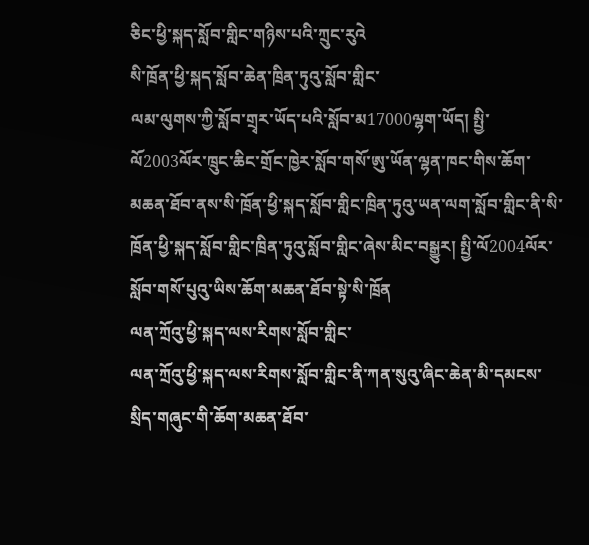ཅིང་ཕྱི་སྐད་སློབ་གླིང་གཉིས་པའི་ཀྲུང་རུའེ
སི་ཁྲོན་ཕྱི་སྐད་སློབ་ཆེན་ཁྲིན་ཏུའུ་སློབ་གླིང་
ལམ་ལུགས་ཀྱི་སློབ་གྲྭར་ཡོད་པའི་སློབ་མ17000ལྷག་ཡོད། སྤྱི་ལོ2003ལོར་ཁྲུང་ཆིང་གྲོང་ཁྱེར་སློབ་གསོ་ཨུ་ཡོན་ལྷན་ཁང་གིས་ཆོག་མཆན་ཐོབ་ནས་སི་ཁྲོན་ཕྱི་སྐད་སློབ་གླིང་ཁྲིན་ཏུའུ་ཡན་ལག་སློབ་གླིང་ནི་སི་ཁྲོན་ཕྱི་སྐད་སློབ་གླིང་ཁྲིན་ཏུའུ་སློབ་གླིང་ཞེས་མིང་བསྒྱུར། སྤྱི་ལོ2004ལོར་སློབ་གསོ་པུའུ་ཡིས་ཆོག་མཆན་ཐོབ་སྟེ་སི་ཁྲོན
ལན་ཀྲོའུ་ཕྱི་སྐད་ལས་རིགས་སློབ་གླིང་
ལན་ཀྲོའུ་ཕྱི་སྐད་ལས་རིགས་སློབ་གླིང་ནི་ཀན་སུའུ་ཞིང་ཆེན་མི་དམངས་སྲིད་གཞུང་གི་ཆོག་མཆན་ཐོབ་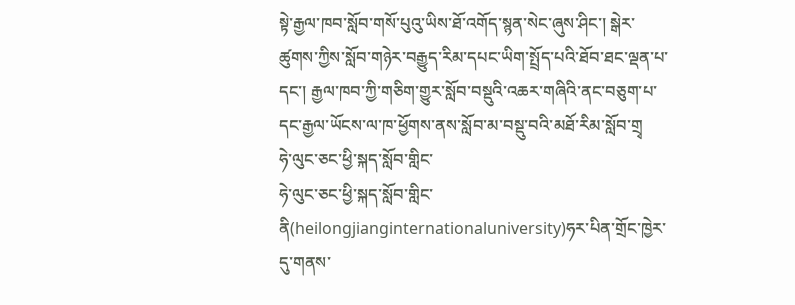སྟེ་རྒྱལ་ཁབ་སློབ་གསོ་པུའུ་ཡིས་ཐོ་འགོད་སྙན་སེང་ཞུས་ཤིང་། སྒེར་ཚུགས་ཀྱིས་སློབ་གཉེར་བརྒྱུད་རིམ་དཔང་ཡིག་སྤྲོད་པའི་ཐོབ་ཐང་ལྡན་པ་དང་། རྒྱལ་ཁབ་ཀྱི་གཅིག་གྱུར་སློབ་བསྡུའི་འཆར་གཞིའི་ནང་བཅུག་པ་དང་རྒྱལ་ཡོངས་ལ་ཁ་ཕྱོགས་ནས་སློབ་མ་བསྡུ་བའི་མཐོ་རིམ་སློབ་གྲྭ
ཧེ་ལུང་ཅང་ཕྱི་སྐད་སློབ་གླིང་
ཧེ་ལུང་ཅང་ཕྱི་སྐད་སློབ་གླིང་ནི(heilongjianginternationaluniversity)ཧར་པིན་གྲོང་ཁྱེར་དུ་གནས་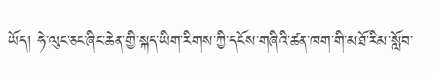ཡོད། ཧེ་ལུང་ཅང་ཞིང་ཆེན་གྱི་སྐད་ཡིག་རིགས་ཀྱི་དངོས་གཞིའི་ཚན་ཁག་གི་མཐོ་རིམ་སློབ་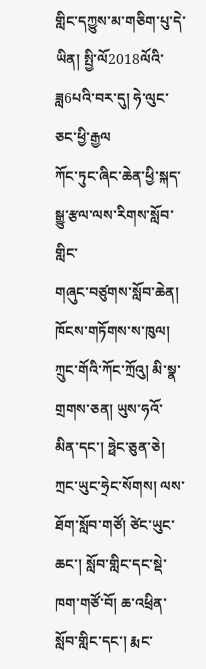གླིང་དཀྱུས་མ་གཅིག་པུ་དེ་ཡིན། སྤྱི་ལོ2018ལོའི་ཟླ6པའི་བར་དུ། ཧེ་ལུང་ཅང་ཕྱི་རྒྱལ
ཀོང་ཏུང་ཞིང་ཆེན་ཕྱི་སྐད་སྒྱུ་རྩལ་ལས་རིགས་སློབ་གླིང་
གཞུང་བཙུགས་སློབ་ཆེན། ཁོངས་གཏོགས་ས་ཁུལ། ཀྲུང་གོའི་ཀོང་ཀྲོའུ། མི་སྣ་གྲགས་ཅན། ཡུས་ཧའོ་མིན་དང་། ཧྥེང་ཅུན་ཅེ། ཀྲང་ཡུང་ཧྲེང་སོགས། ལས་ཐོག་སློབ་གཙོ། ཙེང་ཡུང་ཆང་། སློབ་གླིང་དང་སྡེ་ཁག་གཙོ་བོ། ཆ་འཕྲིན་སློབ་གླིང་དང་། རྨང་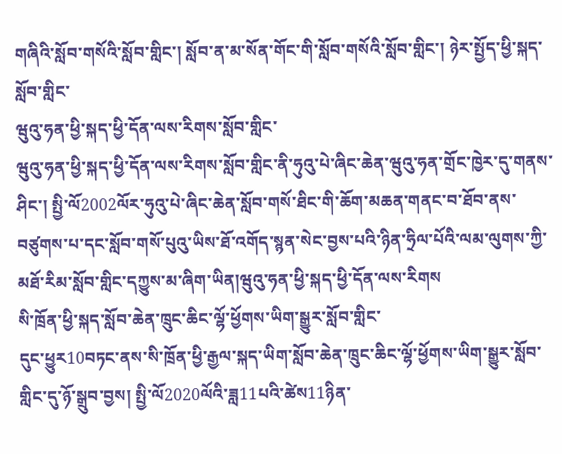གཞིའི་སློབ་གསོའི་སློབ་གླིང་། སློབ་ན་མ་སོན་གོང་གི་སློབ་གསོའི་སློབ་གླིང་། ཉེར་སྤྱོད་ཕྱི་སྐད་སློབ་གླིང་
ཝུའུ་ཧན་ཕྱི་སྐད་ཕྱི་དོན་ལས་རིགས་སློབ་གླིང་
ཝུའུ་ཧན་ཕྱི་སྐད་ཕྱི་དོན་ལས་རིགས་སློབ་གླིང་ནི་ཧུའུ་པེ་ཞིང་ཆེན་ཝུའུ་ཧན་གྲོང་ཁྱེར་དུ་གནས་ཤིང་། སྤྱི་ལོ2002ལོར་ཧུའུ་པེ་ཞིང་ཆེན་སློབ་གསོ་ཐིང་གི་ཆོག་མཆན་གནང་བ་ཐོབ་ནས་བཙུགས་པ་དང་སློབ་གསོ་པུའུ་ཡིས་ཐོ་འགོད་སྙན་སེང་བྱས་པའི་ཉིན་ཧྲིལ་པོའི་ལམ་ལུགས་ཀྱི་མཐོ་རིམ་སློབ་གླིང་དཀྱུས་མ་ཞིག་ཡིན།ཝུའུ་ཧན་ཕྱི་སྐད་ཕྱི་དོན་ལས་རིགས
སི་ཁྲོན་ཕྱི་སྐད་སློབ་ཆེན་ཁྲུང་ཆིང་ལྷོ་ཕྱོགས་ཡིག་སྒྱུར་སློབ་གླིང་
དུང་ཕྱུར10བཏང་ནས་སི་ཁྲོན་ཕྱི་རྒྱལ་སྐད་ཡིག་སློབ་ཆེན་ཁྲུང་ཆིང་ལྷོ་ཕྱོགས་ཡིག་སྒྱུར་སློབ་གླིང་དུ་ཉོ་སྒྲུབ་བྱས། སྤྱི་ལོ2020ལོའི་ཟླ11པའི་ཚེས11ཉིན་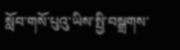སློབ་གསོ་པུའུ་ཡིས་སྤྱི་བསྒྲགས་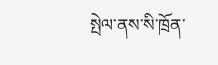སྤེལ་ནས་སི་ཁྲོན་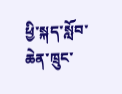ཕྱི་སྐད་སློབ་ཆེན་ཁྲུང་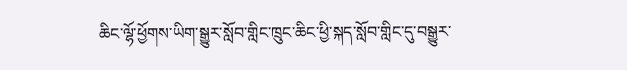ཆིང་ལྷོ་ཕྱོགས་ཡིག་སྒྱུར་སློབ་གླིང་ཁྲུང་ཆིང་ཕྱི་སྐད་སློབ་གླིང་དུ་བསྒྱུར་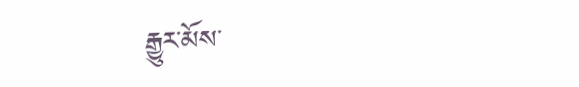རྒྱུར་མོས་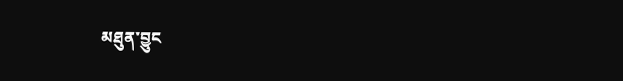མཐུན་བྱུང